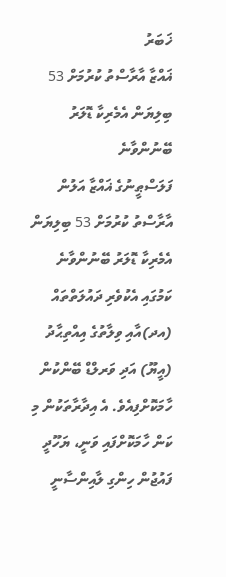ޚަބަރު
ޣައްޒާ އާރާސްތު ކުރުމަށް 53 ބިލިޔަން އެމެރިކާ ޑޮލަރު ބޭނުންވާނެ
ފަލަސްޠީނުގެ ޣައްޒާ އަލުން އާރާސްތު ކުރުމަށް 53 ބިލިޔަން އެމެރިކާ ޑޮލަރު ބޭނުންވާނެ ކަމުގައި އެކުވެރި ދައުލަތްތައް (އދ)އާއި ވިލާތުގެ އިއްތިޙާދު (އީޔޫ) އަދި ވަރލްޑް ބޭންކުން ހާމަކޮށްފިއެވެ. އެ އިދާރާތަކުން މި ކަން ހާމަކޮށްފައި ވަނީ، ޔަހޫދީ ފައުޖުން ހިންގި ލާއިންސާނީ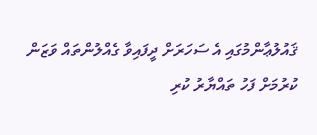ޤައުލުޢާންމުގައި އެ ސަހަރަށް ދީފައިވާ ގެއްލުންތައް ވަޒަން ކުރުމަށް ފަހު ތައްޔާރު ކުރި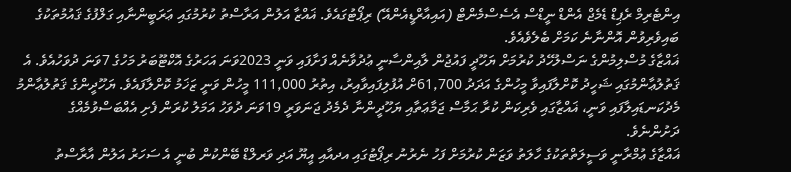އިންޓެރިމް ރެޕިޑް ޑެމެޖް އެންޑް ނީޑްސް އެސެސްމެންޓް (އައިއާރްޑީއެންއޭ) ރިޕޯޓުގައެވެ. ޣައްޒާ އަލުން އަރާސްތު ކުރުމުގައި ޢަރަބީންނާއި ގަލްފުގެ ޤައުމުތަކުގެ ބައިވެރިވުން އޮންނާނެ ކަމަށް ބެލެވެއެވެ.
ޣައްޒާގެ މުސްލިމުންގެ ނަސްލުހޭދު ކުރުމަށް ޔަހޫދީ ފައުޖުން ލާއިންސާނީ ޢުދުވާނެއް ފަށާފައި ވަނީ 2023ވަނަ އަހަރުގެ އޮކްޓޫބަރު މަހުގެ 7ވަނަ ދުވަހުއެވެ. އެ ޤަތުލުޢާންމުގައި ޝަހީދު ކޮށްލާފައިވާ މީހުންގެ އަދަދު 61,700ށް އުފުލިފައިވާއިރު، އިތުރު 111,000 މީހުން ވަނީ ޒަޚަމު ކޮށްލާފައެވެ. ޔަހޫދީންގެ ޤަތުލުޢާންމު މެދުކަނޑައިލާފައި ވަނީ، ޣައްޒާގައި ވެރިކަން ކުރާ ޙަމާސް ޖަމާޢަތާއި ޔަހޫދީންނާ ދެމެދު ޖަނަވަރީ 19ވަނަ ދުވަހު އަމަލު ކުރަން ފެށި އެއްބަސްވުމެއްގެ ދަށުންނެވެ.
ޣައްޒާގެ ޢުމްރާނީ ވަސީލަތްތަކުގެ ހާލަތު ވަޒަން ކުރުމަށް ފަހު ނެރުނު ރިޕޯޓުގައި އދއާއި އީޔޫ އަދި ވަރލްޑް ބޭންކުން ބުނީ އެ ސަހަރު އަލުން އާރާސްތު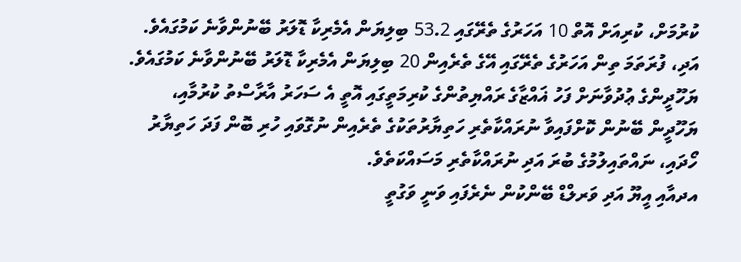ކުރުމަށް، ކުރިއަށް އޮތް 10 އަހަރުގެ ތެރޭގައި 53.2 ބިލިޔަން އެމެރިކާ ޑޮލަރު ބޭނުންވާނެ ކަމުގައެވެ. އަދި، ފުރަތަމަ ތިން އަހަރުގެ ތެރޭގައި އޭގެ ތެރެއިން 20 ބިލިޔަން އެމެރިކާ ޑޮލަރު ބޭނުންވާނެ ކަމުގައެވެ. ޔަހޫދީންގެ ޢުދުވާނަށް ފަހު ޣައްޒާގެ ރައްޔިތުންގެ ކުރިމަތީގައި އޮތީ އެ ސަހަރު އާރާސްތު ކުރުމާއި، ޔަހޫދީން ބޭނުން ކޮށްފައިވާ ނުރައްކާތެރި ހަތިޔާރުތަކުގެ ތެރެއިން ނުގޮވައި ހުރި ބޮން ފަދަ ހަތިޔާރު ހޯދައި، ނައްތައިލުމުގެ ބުރަ އަދި ނުރައްކާތެރި މަސައްކަތެވެ.
އދއާއި އީޔޫ އަދި ވަރލްޑް ބޭންކުން ނެރެފައި ވަނީ ވަގުތީ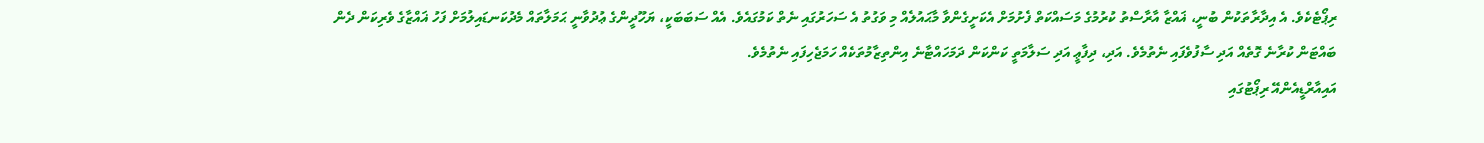ރިޕޯޓެކެވެ. އެ އިދާރާތަކުން ބުނީ، ޣައްޒާ އާރާސްތު ކުރުމުގެ މަސައްކަތް ފެށުމަށް އެކަށީގެންވާ މާޙައުލެއް މި ވަގުތު އެ ސަހަރުގައި ނެތް ކަމުގައެވެ. އެއް ސަބަބަކީ، ޔަހޫދީންގެ ޢުދުވާނީ ޙަމަލާތައް މެދުކަނޑައިލުމަށް ފަހު ޣައްޒާގެ ވެރިކަން ދެން ބައްޓަން ކުރާނެ ގޮތެއް އަދި ސާފުވެފައި ނެތުމެވެ. އަދި، ދިފާޢީ އަދި ސަލާމަތީ ކަންކަން ދަމަހައްޓާނެ އިންތިޒާމުތަކެއް ހަމަޖެހިފައި ނެތުމެވެ.
އައިއާރްޑީއެންއޭ ރިޕޯޓުގައި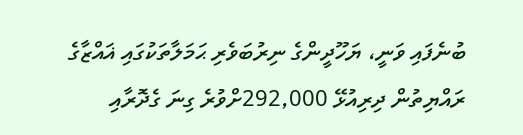ބުނެފައި ވަނީ، ޔަހޫދީންގެ ނިރުބަވެރި ޙަމަލާތަކުގައި ޣައްޒާގެ ރައްޔިތުން ދިރިއުޅޭ 292,000ށްވުރެ ގިނަ ގެދޮރާއި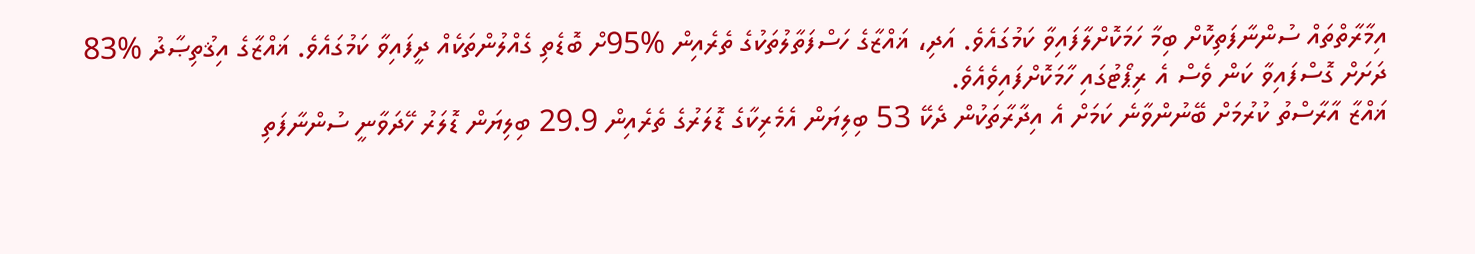އިމާރާތްތައް ސުންނާފަތިކޮށް ބިމާ ހަމަކޮށްލާފައިވާ ކަމުގައެވެ. އަދި، ޣައްޒާގެ ހަސްފަތާލުތަކުގެ ތެރެއިން %95ށް ބޮޑެތި ގެއްލުންތަކެއް ދީފައިވާ ކަމުގައެވެ. ޣައްޒާގެ އިޤުތިޞާދު %83 ދަށަށް ގޮސްފައިވާ ކަން ވެސް އެ ރިޕޯޓުގައި ހާމަކޮށްފައިވެއެވެ.
ޣައްޒާ އާރާސްތު ކުރުމަށް ބޭނުންވާނެ ކަމަށް އެ އިދާރާތަކުން ދެކޭ 53 ބިލިޔަން އެމެރިކާގެ ޑޮލަރުގެ ތެރެއިން 29.9 ބިލިޔަން ޑޮލަރު ހޭދަވާނީ ސުންނާފަތި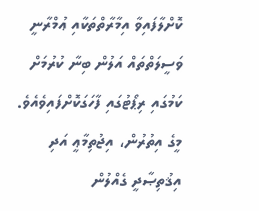ކޮށްލާފައިވާ އިމާރާތްތަކާއި ޢުމްރާނީ ވަސީލަތްތައް އަލުން ބިނާ ކުރުމަށް ކަމުގައި ރިޕޯޓުގައި ފާހަގަކޮށްފައިވެއެވެ. މީގެ އިތުރުން، އިޖުތިމާޢީ އަދި އިޤުތިޞާދީ ގެއްލުން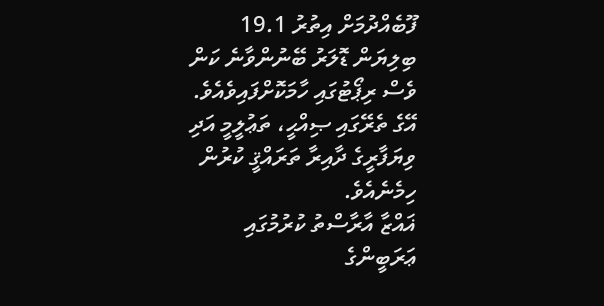ފޫބެއްދުމަށް އިތުރު 19.1 ބިލިޔަން ޑޮލަރު ބޭނުންވާނެ ކަން ވެސް ރިޕޯޓުގައި ހާމަކޮށްފައިވެއެވެ. އޭގެ ތެރޭގައި ޞިއްޙީ، ތަޢުލީމީ އަދި ވިޔަފާރީގެ ދާއިރާ ތަރައްޤީ ކުރުން ހިމެނެއެވެ.
ޣައްޒާ އާރާސްތު ކުރުމުގައި ޢަރަބީންގެ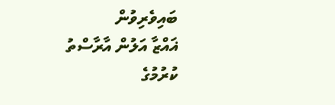ބައިވެރިވުން
ޣައްޒާ އަލުން އާރާސްތު ކުރުމުގެ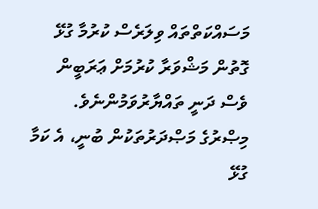މަސައްކަތްތައް ވިލަރެސް ކުރުމާ ގުޅޭ ގޮތުން މަޝްވަރާ ކުރުމަށް ޢަރަބީން ވެސް ދަނީ ތައްޔާރުވަމުންނެވެ. މިޞްރުގެ މަޞްދަރުތަކުން ބުނީ، އެ ކަމާ ގުޅޭ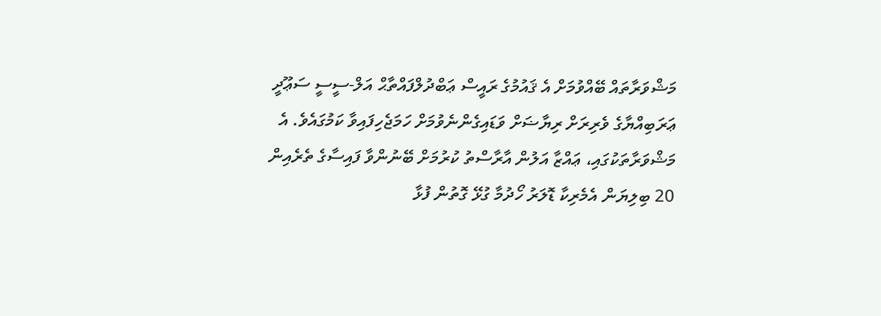މަޝްވަރާތައް ބޭއްވުމަށް އެ ޤައުމުގެ ރައީސް ޢަބްދުލްފައްތާޙް އަލް-ސީސީ ސަޢޫދީ ޢަރަބިއްޔާގެ ވެރިރަށް ރިޔާޟަށް ވަޑައިގެންނެވުމަށް ހަމަޖެހިފައިވާ ކަމުގައެވެ. އެ މަޝްވަރާތަކުގައި، ޢައްޒާ އަލުން އާރާސްތު ކުރުމަށް ބޭނުންވާ ފައިސާގެ ތެރެއިން 20 ބިލިޔަން އެމެރިކާ ޑޮލަރު ހޯދުމާ ގުޅޭ ގޮތުން ފުޅާ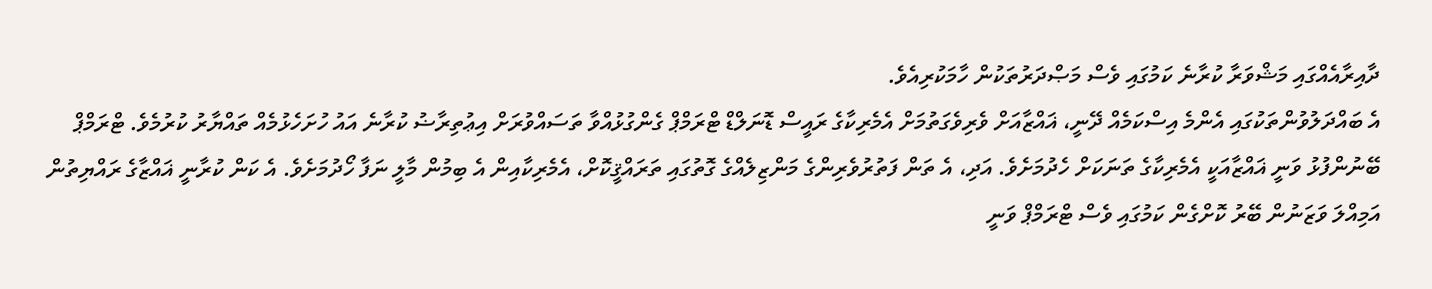ދާއިރާއެއްގައި މަޝްވަރާ ކުރާނެ ކަމުގައި ވެސް މަޞްދަރުތަކުން ހާމަކުރިއެވެ.
އެ ބައްދަލުވުންތަކުގައި އެންމެ އިސްކަމެއް ދޭނީ، ޣައްޒާއަށް ވެރިވެގަތުމަށް އެމެރިކާގެ ރައީސް ޑޮނަލްޑް ޓްރަމްޕް ގެންގުޅުއްވާ ތަސައްވުރަށް އިޢުތިރާޟު ކުރާނެ އައު ހުށަހެޅުމެއް ތައްޔާރު ކުރުމެވެ. ޓްރަމްޕް ބޭނުންފުޅު ވަނީ ޣައްޒާއަކީ އެމެރިކާގެ ތަނަކަށް ހެދުމަށެވެ. އަދި، އެ ތަން ފަތުރުވެރިންގެ މަންޒިލެއްގެ ގޮތުގައި ތަރައްޤީކޮށް، އެމެރިކާއިން އެ ބިމުން މާލީ ނަފާ ހޯދުމަށެވެ. އެ ކަން ކުރާނީ ޣައްޒާގެ ރައްޔިތުން އަމިއްލަ ވަޒަނުން ބޭރު ކޮށްގެން ކަމުގައި ވެސް ޓްރަމްޕް ވަނީ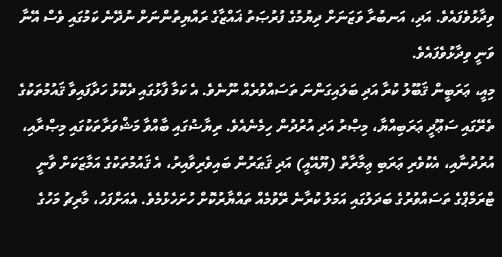ވިދާޅުވެފައެވެ. އަދި، އަނބުރާ ވަޒަނަށް ދިޔުމުގެ ފުރުޞަތު ޣައްޒާގެ ރައްޔިތުންނަށް ނުދޭނެ ކަމުގައި ވެސް އޭނާ ވަނީ ވިދާޅުވެފައެވެ.
މިއީ، ޢަރަބީން ޤަބޫލު ކުރާ އަދި ބަލައިގަންނަ ތަސައްވުރެއް ނޫނެވެ. އެ ކަމާ ފާޅުގައި ދެކޮޅު ހަދާފައިވާ ޤައުމުތަކުގެ ތެރޭގައި ސަޢޫދީ ޢަރަބިއްޔާ، މިޞްރު އަދި އުރުދުން ހިމެނެއެވެ. ރިޔާޟުގައި ބާއްވާ މަޝްވަރާތަކުގައި މިޞްރާއި، އުރުދުނާއި، އެކުވެރި ޢަރަބި ޢިމާރާތް (ޔޫއޭއީ) އަދި ޤަޠަރުން ބައިވެރިވާއިރު، އެ ޤައުމުތަކުގެ އަމާޒަކަށް ވާނީ ޓްރަމްޕްގެ ތަސައްވުރުގެ ބަދަލުގައި އަމަލު ކުރާނެ ރޭވުމެއް ތައްޔާރުކޮށް ހުށަހެޅުމެވެ. އެއަށްފަހު، މާރިޗު މަހުގެ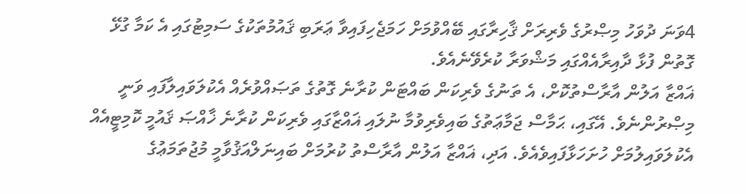4ވަނަ ދުވަހު މިޞްރުގެ ވެރިރަށް ޤާހިރާގައި ބޭއްވުމަށް ހަމަޖެހިފައިވާ ޢަރަބި ޤައުމުތަކުގެ ސަމިޓުގައި އެ ކަމާ ގުޅޭ ގޮތުން ފުޅާ ދާއިރާއެއްގައި މަޝްވަރާ ކުރެވޭނެއެވެ.
ޣައްޒާ އަލުން އާރާސްތުކޮށް، އެ ތަނުގެ ވެރިކަން ބައްޓަން ކުރާނެ ގޮތުގެ ތަޞައްވުރެއް އެކުލަވައިލާފައި ވަނީ މިޞްރުންނެވެ. އޭގައި، ޙަމާސް ޖަމާޢަތުގެ ބައިވެރިވުމާ ނުލައި ޣައްޒާގައި ވެރިކަން ކުރާނެ ޚާއްޞަ ޤައުމީ ކޮމިޓީއެއް އެކުލަވައިލުމަށް ހުށަހަޅާފައިވެއެވެ. އަދި، ޣައްޒާ އަލުން އާރާސްތު ކުރުމަށް ބައިނަލްއަޤުވާމީ މުޖުތަމަޢުގެ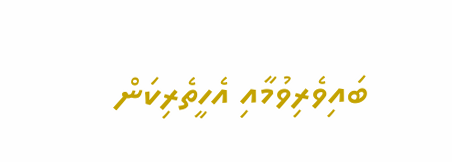ބައިވެރިވުމާއި އެހީތެރިކަން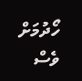ހޯދުމަށް ވެސް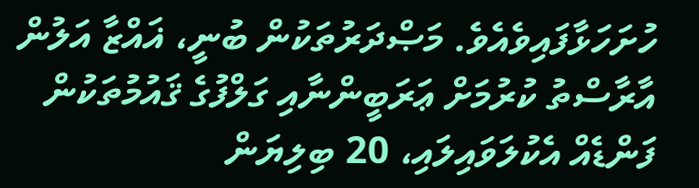ހުށަހަޅާފައިވެއެވެ. މަޞްދަރުތަކުން ބުނީ، ޣައްޒާ އަލުން އާރާސްތު ކުރުމަށް ޢަރަބީންނާއި ގަލްފުގެ ޤައުމުތަކުން ފަންޑެއް އެކުލަވައިލައި، 20 ބިލިޔަން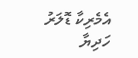އެމެރިކާ ޑޮލަރު ހަދިޔާ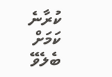ކުރާނެ ކަމަށް ބެލެވޭ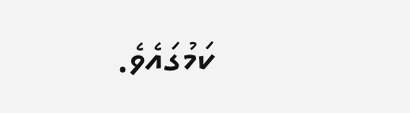ކަމުގައެވެ.